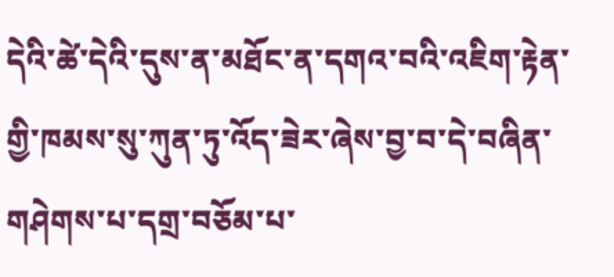དེའི་ཚེ་དེའི་དུས་ན་མཐོང་ན་དགའ་བའི་འཇིག་རྟེན་གྱི་ཁམས་སུ་ཀུན་ཏུ་འོད་ཟེར་ཞེས་བྱ་བ་དེ་བཞིན་གཤེགས་པ་དགྲ་བཅོམ་པ་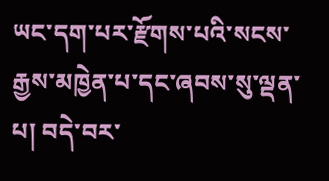ཡང་དག་པར་རྫོགས་པའི་སངས་རྒྱས་མཁྱེན་པ་དང་ཞབས་སུ་ལྡན་པ། བདེ་བར་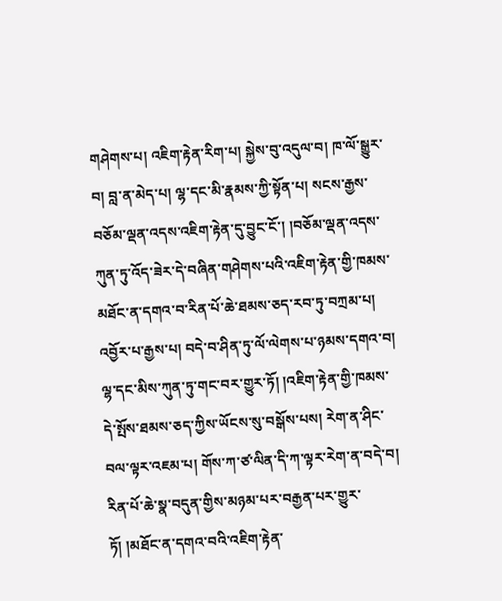གཤེགས་པ། འཇིག་རྟེན་རིག་པ། སྐྱེས་བུ་འདུལ་བ། ཁ་ལོ་སྒྱུར་བ། བླ་ན་མེད་པ། ལྷ་དང་མི་རྣམས་ཀྱི་སྟོན་པ། སངས་རྒྱས་བཅོམ་ལྡན་འདས་འཇིག་རྟེན་དུ་བྱུང་ངོ་། །བཅོམ་ལྡན་འདས་ཀུན་ཏུ་འོད་ཟེར་དེ་བཞིན་གཤེགས་པའི་འཇིག་རྟེན་གྱི་ཁམས་མཐོང་ན་དགའ་བ་རིན་པོ་ཆེ་ཐམས་ཅད་རབ་ཏུ་བཀྲམ་པ། འབྱོར་པ་རྒྱས་པ། བདེ་བ་ཤིན་ཏུ་ལོ་ལེགས་པ་ཉམས་དགའ་བ། ལྷ་དང་མིས་ཀུན་ཏུ་གང་བར་གྱུར་ཏོ། །འཇིག་རྟེན་གྱི་ཁམས་དེ་སྤོས་ཐམས་ཅད་ཀྱིས་ཡོངས་སུ་བསྒོས་པས། རེག་ན་ཤིང་བལ་ལྟར་འཇམ་པ། གོས་ཀ་ཙ་ལིན་དི་ཀ་ལྟར་རེག་ན་བདེ་བ། རིན་པོ་ཆེ་སྣ་བདུན་གྱིས་མཉམ་པར་བརྒྱན་པར་གྱུར་ཏོ། །མཐོང་ན་དགའ་བའི་འཇིག་རྟེན་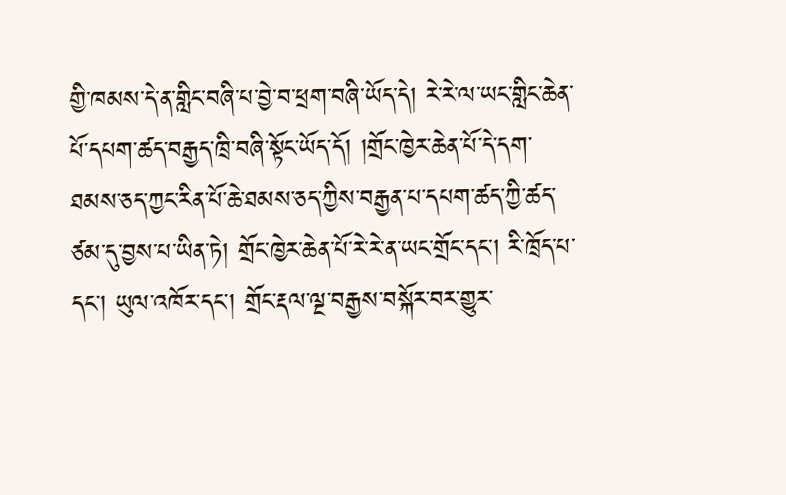གྱི་ཁམས་དེ་ན་གླིང་བཞི་པ་བྱེ་བ་ཕྲག་བཞི་ཡོད་དེ། རེ་རེ་ལ་ཡང་གླིང་ཆེན་པོ་དཔག་ཚད་བརྒྱད་ཁྲི་བཞི་སྟོང་ཡོད་དོ། །གྲོང་ཁྱེར་ཆེན་པོ་དེ་དག་ཐམས་ཅད་ཀྱང་རིན་པོ་ཆེ་ཐམས་ཅད་ཀྱིས་བརྒྱན་པ་དཔག་ཚད་ཀྱི་ཚད་ཙམ་དུ་བྱས་པ་ཡིན་ཏེ། གྲོང་ཁྱེར་ཆེན་པོ་རེ་རེ་ན་ཡང་གྲོང་དང་། རི་ཁྲོད་པ་དང་། ཡུལ་འཁོར་དང་། གྲོང་རྡལ་ལྔ་བརྒྱས་བསྐོར་བར་གྱུར་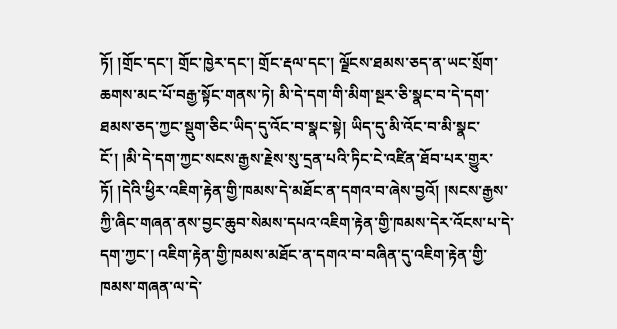ཏོ། །གྲོང་དང་། གྲོང་ཁྱེར་དང་། གྲོང་རྡལ་དང་། ལྗོངས་ཐམས་ཅད་ན་ཡང་སྲོག་ཆགས་མང་པོ་བརྒྱ་སྟོང་གནས་ཏེ། མི་དེ་དག་གི་མིག་སྔར་ཅི་སྣང་བ་དེ་དག་ཐམས་ཅད་ཀྱང་སྡུག་ཅིང་ཡིད་དུ་འོང་བ་སྣང་སྟེ། ཡིད་དུ་མི་འོང་བ་མི་སྣང་ངོ་། །མི་དེ་དག་ཀྱང་སངས་རྒྱས་རྗེས་སུ་དྲན་པའི་ཏིང་ངེ་འཛིན་ཐོབ་པར་གྱུར་ཏོ། །དེའི་ཕྱིར་འཇིག་རྟེན་གྱི་ཁམས་དེ་མཐོང་ན་དགའ་བ་ཞེས་བྱའོ། །སངས་རྒྱས་ཀྱི་ཞིང་གཞན་ནས་བྱང་ཆུབ་སེམས་དཔའ་འཇིག་རྟེན་གྱི་ཁམས་དེར་འོངས་པ་དེ་དག་ཀྱང་། འཇིག་རྟེན་གྱི་ཁམས་མཐོང་ན་དགའ་བ་བཞིན་དུ་འཇིག་རྟེན་གྱི་ཁམས་གཞན་ལ་དེ་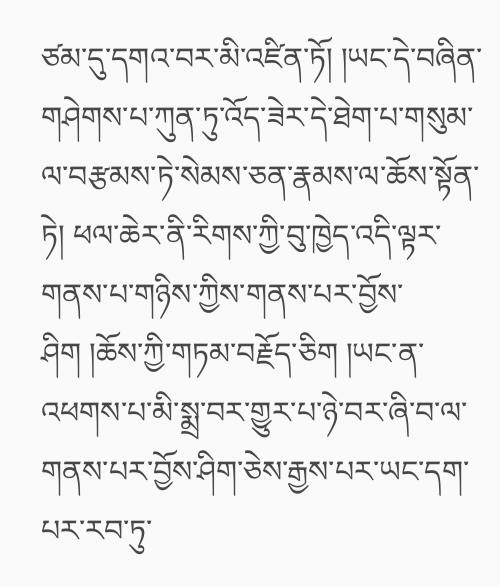ཙམ་དུ་དགའ་བར་མི་འཛིན་ཏོ། །ཡང་དེ་བཞིན་གཤེགས་པ་ཀུན་ཏུ་འོད་ཟེར་དེ་ཐེག་པ་གསུམ་ལ་བརྩམས་ཏེ་སེམས་ཅན་རྣམས་ལ་ཆོས་སྟོན་ཏེ། ཕལ་ཆེར་ནི་རིགས་ཀྱི་བུ་ཁྱེད་འདི་ལྟར་གནས་པ་གཉིས་ཀྱིས་གནས་པར་བྱོས་ཤིག །ཆོས་ཀྱི་གཏམ་བརྗོད་ཅིག །ཡང་ན་འཕགས་པ་མི་སྨྲ་བར་གྱུར་པ་ཉེ་བར་ཞི་བ་ལ་གནས་པར་བྱོས་ཤིག་ཅེས་རྒྱས་པར་ཡང་དག་པར་རབ་ཏུ་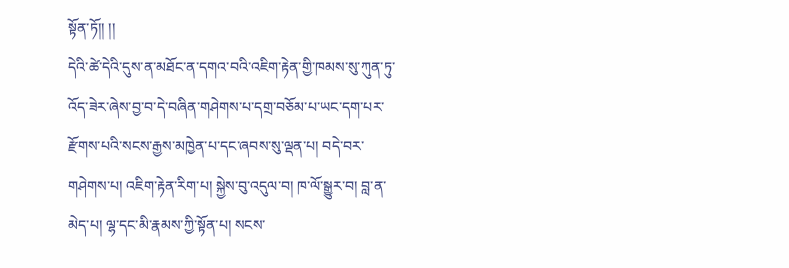སྟོན་ཏོ།། །།
དེའི་ཚེ་དེའི་དུས་ན་མཐོང་ན་དགའ་བའི་འཇིག་རྟེན་གྱི་ཁམས་སུ་ཀུན་ཏུ་འོད་ཟེར་ཞེས་བྱ་བ་དེ་བཞིན་གཤེགས་པ་དགྲ་བཅོམ་པ་ཡང་དག་པར་རྫོགས་པའི་སངས་རྒྱས་མཁྱེན་པ་དང་ཞབས་སུ་ལྡན་པ། བདེ་བར་གཤེགས་པ། འཇིག་རྟེན་རིག་པ། སྐྱེས་བུ་འདུལ་བ། ཁ་ལོ་སྒྱུར་བ། བླ་ན་མེད་པ། ལྷ་དང་མི་རྣམས་ཀྱི་སྟོན་པ། སངས་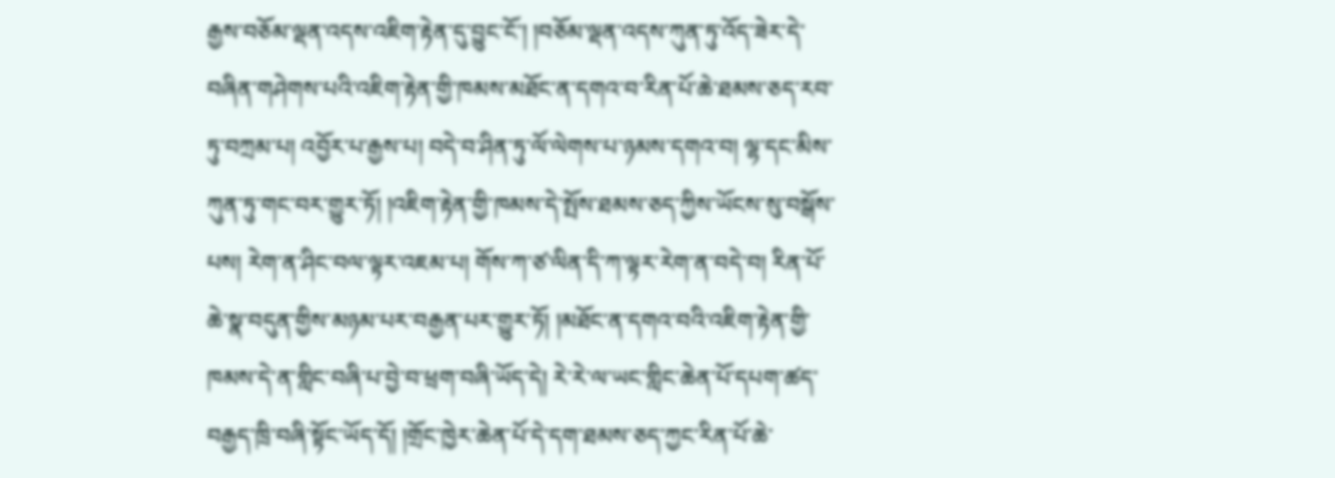རྒྱས་བཅོམ་ལྡན་འདས་འཇིག་རྟེན་དུ་བྱུང་ངོ་། །བཅོམ་ལྡན་འདས་ཀུན་ཏུ་འོད་ཟེར་དེ་བཞིན་གཤེགས་པའི་འཇིག་རྟེན་གྱི་ཁམས་མཐོང་ན་དགའ་བ་རིན་པོ་ཆེ་ཐམས་ཅད་རབ་ཏུ་བཀྲམ་པ། འབྱོར་པ་རྒྱས་པ། བདེ་བ་ཤིན་ཏུ་ལོ་ལེགས་པ་ཉམས་དགའ་བ། ལྷ་དང་མིས་ཀུན་ཏུ་གང་བར་གྱུར་ཏོ། །འཇིག་རྟེན་གྱི་ཁམས་དེ་སྤོས་ཐམས་ཅད་ཀྱིས་ཡོངས་སུ་བསྒོས་པས། རེག་ན་ཤིང་བལ་ལྟར་འཇམ་པ། གོས་ཀ་ཙ་ལིན་དི་ཀ་ལྟར་རེག་ན་བདེ་བ། རིན་པོ་ཆེ་སྣ་བདུན་གྱིས་མཉམ་པར་བརྒྱན་པར་གྱུར་ཏོ། །མཐོང་ན་དགའ་བའི་འཇིག་རྟེན་གྱི་ཁམས་དེ་ན་གླིང་བཞི་པ་བྱེ་བ་ཕྲག་བཞི་ཡོད་དེ། རེ་རེ་ལ་ཡང་གླིང་ཆེན་པོ་དཔག་ཚད་བརྒྱད་ཁྲི་བཞི་སྟོང་ཡོད་དོ། །གྲོང་ཁྱེར་ཆེན་པོ་དེ་དག་ཐམས་ཅད་ཀྱང་རིན་པོ་ཆེ་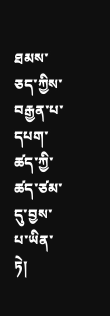ཐམས་ཅད་ཀྱིས་བརྒྱན་པ་དཔག་ཚད་ཀྱི་ཚད་ཙམ་དུ་བྱས་པ་ཡིན་ཏེ།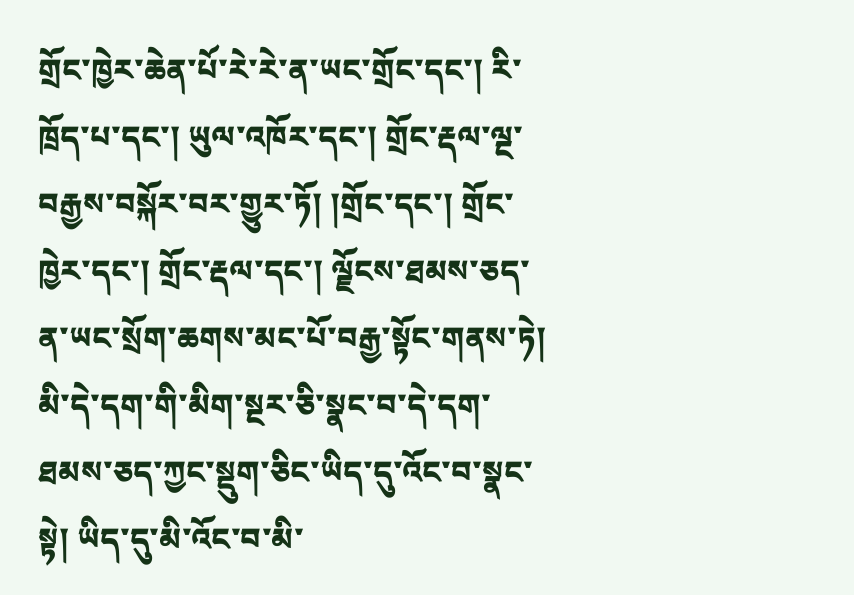གྲོང་ཁྱེར་ཆེན་པོ་རེ་རེ་ན་ཡང་གྲོང་དང་། རི་ཁྲོད་པ་དང་། ཡུལ་འཁོར་དང་། གྲོང་རྡལ་ལྔ་བརྒྱས་བསྐོར་བར་གྱུར་ཏོ། །གྲོང་དང་། གྲོང་ཁྱེར་དང་། གྲོང་རྡལ་དང་། ལྗོངས་ཐམས་ཅད་ན་ཡང་སྲོག་ཆགས་མང་པོ་བརྒྱ་སྟོང་གནས་ཏེ། མི་དེ་དག་གི་མིག་སྔར་ཅི་སྣང་བ་དེ་དག་ཐམས་ཅད་ཀྱང་སྡུག་ཅིང་ཡིད་དུ་འོང་བ་སྣང་སྟེ། ཡིད་དུ་མི་འོང་བ་མི་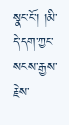སྣང་ངོ་། །མི་དེ་དག་ཀྱང་སངས་རྒྱས་རྗེས་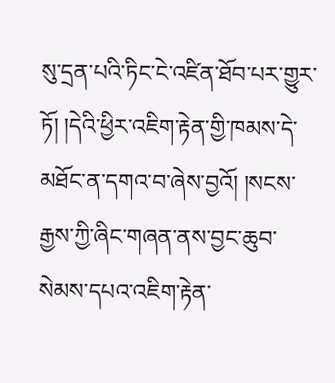སུ་དྲན་པའི་ཏིང་ངེ་འཛིན་ཐོབ་པར་གྱུར་ཏོ། །དེའི་ཕྱིར་འཇིག་རྟེན་གྱི་ཁམས་དེ་མཐོང་ན་དགའ་བ་ཞེས་བྱའོ། །སངས་རྒྱས་ཀྱི་ཞིང་གཞན་ནས་བྱང་ཆུབ་སེམས་དཔའ་འཇིག་རྟེན་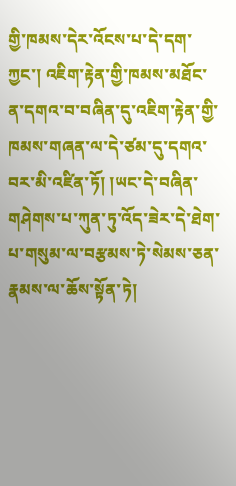གྱི་ཁམས་དེར་འོངས་པ་དེ་དག་ཀྱང་། འཇིག་རྟེན་གྱི་ཁམས་མཐོང་ན་དགའ་བ་བཞིན་དུ་འཇིག་རྟེན་གྱི་ཁམས་གཞན་ལ་དེ་ཙམ་དུ་དགའ་བར་མི་འཛིན་ཏོ། །ཡང་དེ་བཞིན་གཤེགས་པ་ཀུན་ཏུ་འོད་ཟེར་དེ་ཐེག་པ་གསུམ་ལ་བརྩམས་ཏེ་སེམས་ཅན་རྣམས་ལ་ཆོས་སྟོན་ཏེ།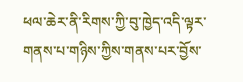ཕལ་ཆེར་ནི་རིགས་ཀྱི་བུ་ཁྱེད་འདི་ལྟར་གནས་པ་གཉིས་ཀྱིས་གནས་པར་བྱོས་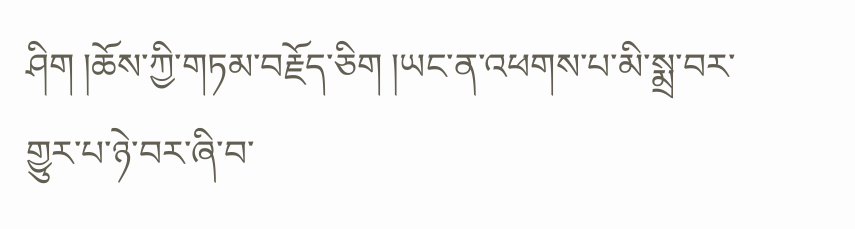ཤིག །ཆོས་ཀྱི་གཏམ་བརྗོད་ཅིག །ཡང་ན་འཕགས་པ་མི་སྨྲ་བར་གྱུར་པ་ཉེ་བར་ཞི་བ་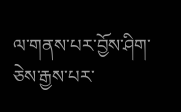ལ་གནས་པར་བྱོས་ཤིག་ཅེས་རྒྱས་པར་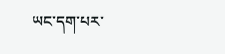ཡང་དག་པར་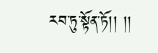རབ་ཏུ་སྟོན་ཏོ།། །།